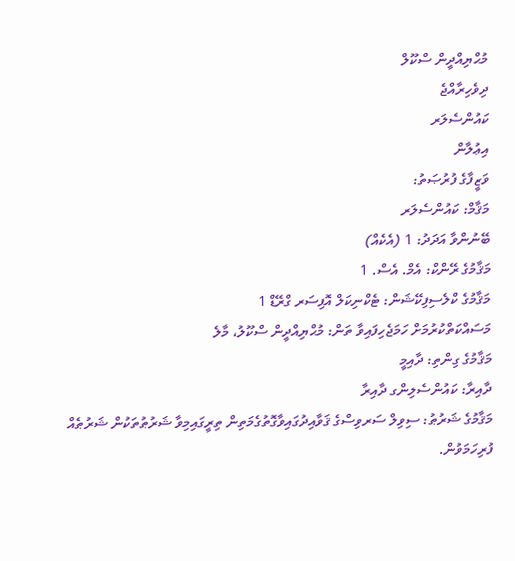މުޙްޔިއްދީން ސްކޫލް
ދިވެހިރާއްޖެ
ކައުންސެލަރ
އިޢުލާން
ވަޒީފާގެ ފުރުޞަތު:
މަޤާމް: ކައުންސެލަރ
ބޭނުންވާ އަދަދު: 1 (އެކެއް)
މަޤާމުގެ ރޭންކް: އެމް. އެސް. 1
މަޤާމުގެ ކްލެސިފިކޭޝަން: ޓެކްނިކަލް އޮފިސަރ ގްރޭޑް 1
މަސައްކަތްކުރުމަށް ހަމަޖެހިފައިވާ ތަން: މުޙްޔިއްދީން ސްކޫލު، މާލެ
މަޤާމުގެ ގިންތި: ދާއިމީ
ދާއިރާ: ކައުންސެލިންގ ދާއިރާ
މަޤާމުގެ ޝަރުޠު: ސިވިލް ސަރވިސްގެ ޤަވާއިދުގައިވާގޮތުގެމަތިން ތިރީގައިމިވާ ޝަރުޠުތަކުން ޝަރުޠެއް ފުރިހަމަވުން.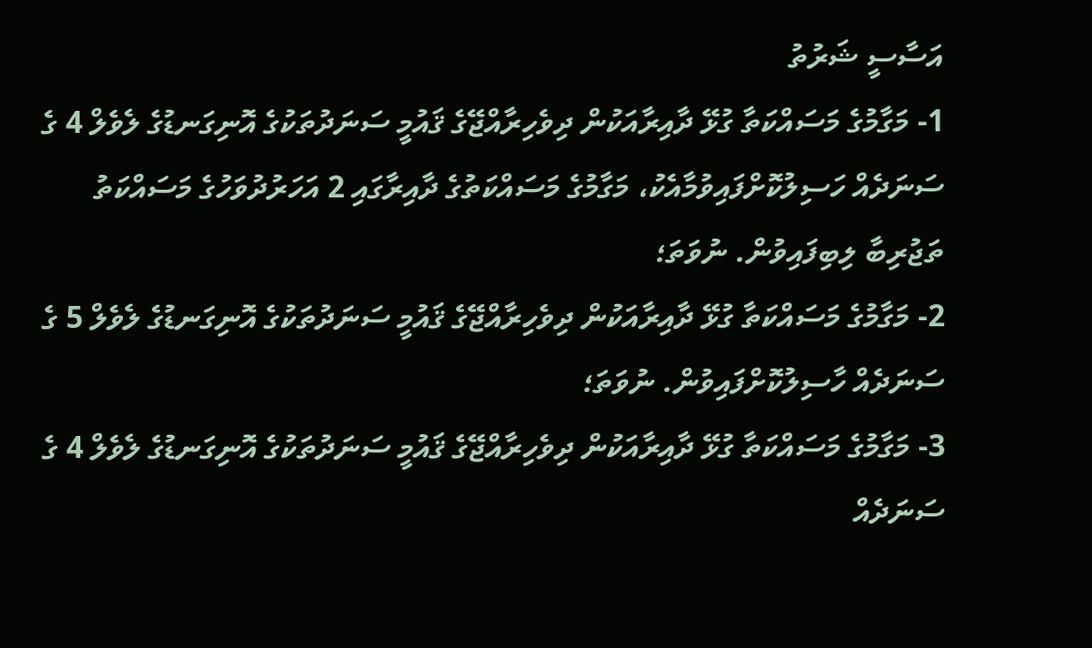އަސާސީ ޝަރުތު
1- މަގާމުގެ މަސައްކަތާ ގުޅޭ ދާއިރާއަކުން ދިވެހިރާއްޖޭގެ ޤައުމީ ސަނަދުތަކުގެ އޮނިގަނޑުގެ ލެވެލް 4 ގެ ސަނަދެއް ހަސިލުކޮށްފައިވުމާއެކު، މަގާމުގެ މަސައްކަތުގެ ދާއިރާގައި 2 އަހަރުދުވަހުގެ މަސައްކަތު ތަޖުރިބާ ލިބިފައިވުން. ނުވަތަ؛
2- މަގާމުގެ މަސައްކަތާ ގުޅޭ ދާއިރާއަކުން ދިވެހިރާއްޖޭގެ ޤައުމީ ސަނަދުތަކުގެ އޮނިގަނޑުގެ ލެވެލް 5 ގެ ސަނަދެއް ހާސިލުކޮށްފައިވުން. ނުވަތަ؛
3- މަގާމުގެ މަސައްކަތާ ގުޅޭ ދާއިރާއަކުން ދިވެހިރާއްޖޭގެ ޤައުމީ ސަނަދުތަކުގެ އޮނިގަނޑުގެ ލެވެލް 4 ގެ ސަނަދެއް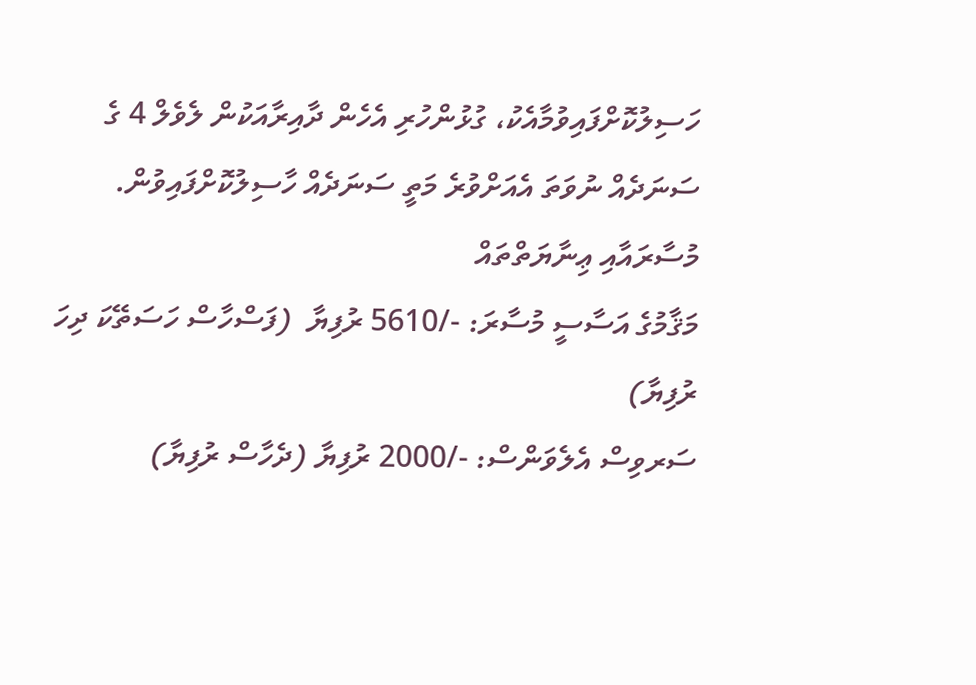ހަސިލުކޮށްފައިވުމާއެކު، ގުޅުންހުރި އެހެން ދާއިރާއަކުން ލެވެލް 4 ގެ ސަނަދެއް ނުވަތަ އެއަށްވުރެ މަތީ ސަނަދެއް ހާސިލުކޮށްފައިވުން.
މުސާރައާއި ޢިނާޔަތްތައް
މަޤާމުގެ އަސާސީ މުސާރަ: -/5610 ރުފިޔާ  (ފަސްހާސް ހަސަތޭކަ ދިހަ ރުފިޔާ)
ސަރވިސް އެލެވަންސް: -/2000 ރުފިޔާ (ދެހާސް ރުފިޔާ)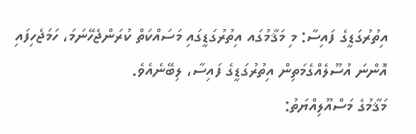އިތުރުގަޑީގެ ފައިސާ: މި މަޤާމުގައ އިތުރުގަޑީގައި މަސައްކަތް ކުރަންޖެހޭނަމަ، ހަމަޖެހިފައި އޮންނަ އުސޫލެއްގެމަތިން އިތުރުގަޑީގެ ފައިސާ، ލިބޭނެއެވެ.
މަޤާމުގެ މަސްއޫލިއްޔަތު: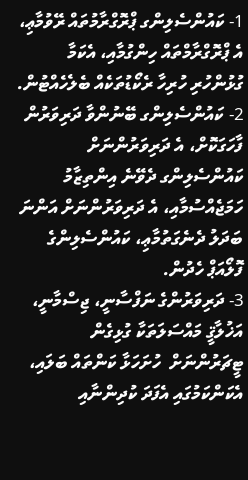1- ކައުންސެލިންގ ޕްރޮގްރާމުތައް ރޭވުމާޢި، އެ ޕްރޮގްރާމްތައް ހިންގުމާއި، އެކަމާ ގުޅުންހުރި ހުރިހާ ރެކޯޑުތަކެއް ބެލެހެއްޓުން.
2- ކައުންސެލިންގ ބޭނުންވާ ދަރިވަރުން ފާހަގަކޮށް، އެ ދަރިވަރުންނަށް ކައުންސެލިންގ ދެވޭނެ އިންތިޒާމު ހަމަޖެއްސުމާއި، އެ ދަރިވަރުންނަށް އަންނަ ބަދަލު ދެނެގަތުމާޢި، ކައުންސެލިންގެ ފޮލޯއަޕް ހެދުން.
3- ދަރިވަރުންގެ ނަފްސާނީ، ޖިސްމާނީ، އަޚުލާޤީ މައްސަލަތަކާ ގުޅިގެން ޓީޗަރުންނަށް  ހުށަހަޅާ ކަންތައް ބަލައި، އެކަންކަމުގައި އެފަދަ ކުދިންނާއި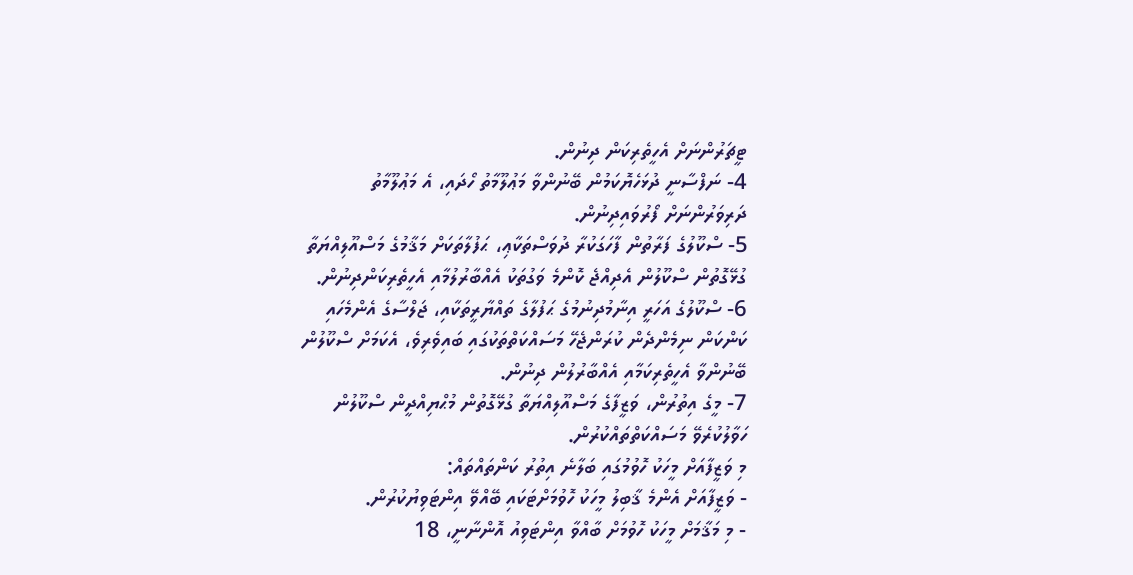ޓީޗަރުންނަށް އެހީތެރިކަން ދިނުން.
4- ނަފްސާނީ ދުޅަހެޔޮކަމުން ބޭނުންވާ މަޢުލޫމާތު ހޯދައި، އެ މަޢުލޫމާތު ދަރިވަރުންނަށް ފޯރުވައިދިނުން.
5- ސްކޫލުގެ ފަރާތުން ފާހަގަކުރާ ދުވަސްތަކާޢި، ޙަފުލާތަކަށް މަޤާމުގެ މަސްއޫލިއްޔަތާ ގުޅޭގޮތުން ސްކޫލުން އެދިއްޖެ ކޮންމެ ވަގުތަކު އެއްބާރުލުމާއި އެހީތެރިކަންދިނުން.
6- ސްކޫލުގެ އަހަރީ އިނާމުދިނުމުގެ ޙަފުލާގެ ތައްޔާރީތަކާއި، ޖަލްސާގެ އެންމެހައި ކަންކަން ނިމެންދެން ކުރަންޖެހޭ މަސައްކަތްތަކުގައި ބައިވެރިވެ، އެކަމަށް ސްކޫލުން ބޭނުންވާ އެހީތެރިކަމާއި އެއްބާރުލުން ދިނުން.
7- މީގެ އިތުރުން، ވަޒީފާގެ މަސްއޫލިއްޔަތާ ގުޅޭގޮތުން މުޙްޔިއްދީން ސްކޫލުން ހަވާލުކުރެވޭ މަސައްކަތްތައްކުރުން.
މި ވަޒީފާއަށް މީހަކު ހޮވުމުގައި ބަލާނެ އިތުރު ކަންތައްތައް:
- ވަޒީފާއަށް އެންމެ ޤާބިލު މީހަކު ހޮވުމަށްޓަކައި ބޭއްވޭ އިންޓަވިޔުކުރުން.
- މި މަޤާމަށް މީހަކު ހޮވުމަށް ބާއްވާ އިންޓަވިއު އޮންނާނީ، 18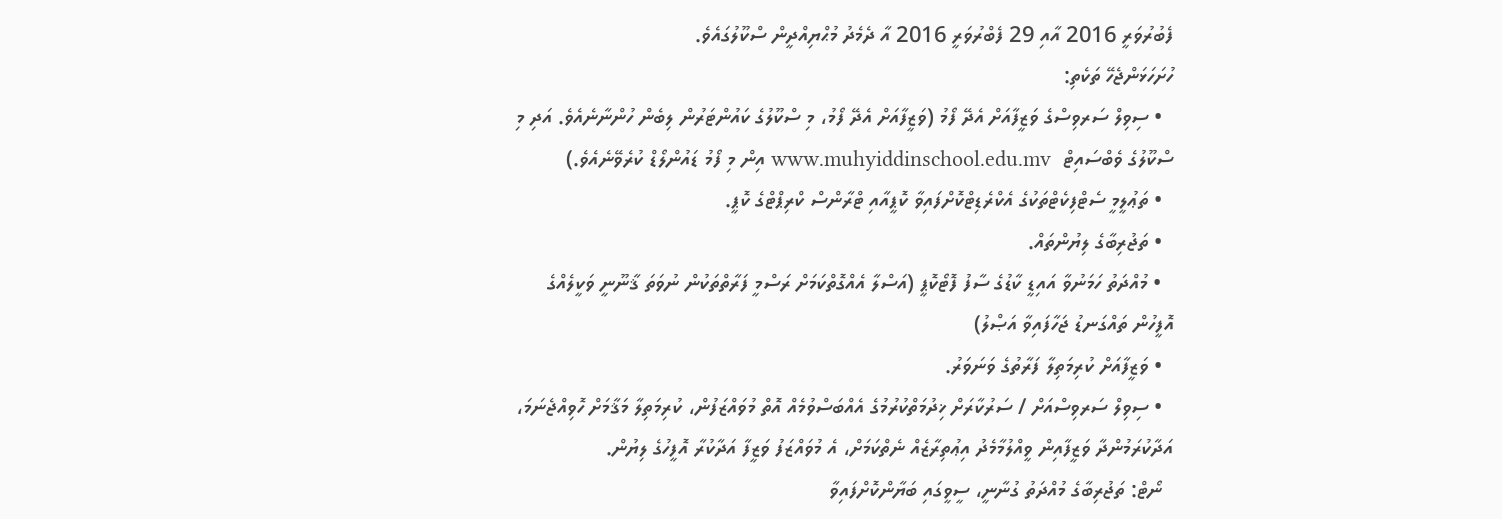ފެބުރުވަރީ 2016 އާއި 29 ފެބްރުވަރީ 2016 އާ ދެމެދު މުޙްޔިއްދީން ސްކޫލުގައެވެ.
ހުށަހަޅަންޖެހޭ ތަކެތި:
  • ސިވިލް ސަރވިސްގެ ވަޒީފާއަށް އެދޭ ފޯމު (ވަޒީފާއަށް އެދޭ ފޯމު، މި ސްކޫލުގެ ކައުންޓަރުން ލިބެން ހުންނާނެއެވެ. އަދި މި ސްކޫލުގެ ވެބްސައިޓް  www.muhyiddinschool.edu.mv އިން މި ފޯމު ޑައުންލޯޑް ކުރެވޭނެއެވެ.)
  • ތަޢުލީމީ ސެޓްފިކެޓްތަކުގެ އެކްރެޑިޓްކޮށްފައިވާ ކޮޕީއާއި ޓްރާންސް ކްރިޕްޓްގެ ކޮޕީ.
  • ތަޖުރިބާގެ ލިޔުންތައް.
  • މުއްދަތު ހަމަނުވާ އައިޑީ ކާޑުގެ ސާފު ފޮޓޯކޮޕީ (އަސްލާ އެއްގޮތްކަމަށް ރަސްމީ ފަރާތްތަކުން ނުވަތަ ޤާނޫނީ ވަކީލެއްގެ އޮފީހުން ތައްގަނޑު ޖަހާފައިވާ އަޞްލު)
  • ވަޒީފާއަށް ކުރިމަތިލާ ފަރާތުގެ ވަނަވަރު.
  • ސިވިލް ސަރވިސްއަށް / ސަރުކާރަށް ޚިދުމަތްކުރުމުގެ އެއްބަސްވުމެއް އޮތް މުވައްޒަފުން، ކުރިމަތިލާ މަޤާމަށް ހޮވިއްޖެނަމަ، އަދާކުރަމުންދާ ވަޒީފާއިން ވީއްލުމާމެދު އިޢުތިރާޒެއް ނެތްކަމަށް، އެ މުވައްޒަފު ވަޒީފާ އަދާކުރާ އޮފީހުގެ ލިޔުން.
  ނޯޓް: ތަޖުރިބާގެ މުއްދަތު ގުނާނީ، ސީވީގައި ބަޔާންކޮށްފައިވާ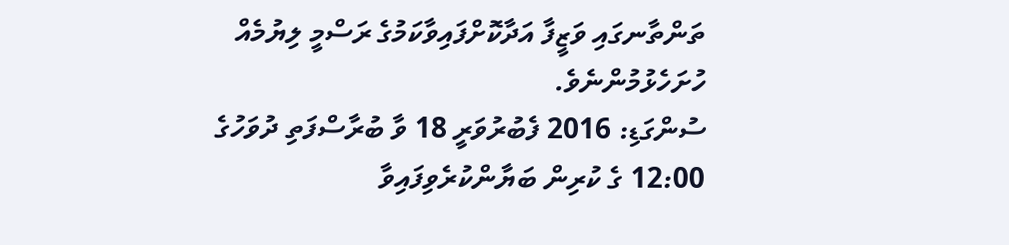ތަންތާނގައި ވަޒީފާ އަދާކޮށްފައިވާކަމުގެ ރަސްމީ ލިޔުމެއް ހުށަހެޅުމުންނެވެ.
ސުންގަޑި: 2016 ފެބުރުވަރީ 18 ވާ ބުރާސްފަތި ދުވަހުގެ 12:00 ގެ ކުރިން ބަޔާންކުރެވިފައިވާ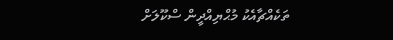ތަކެއްޗާއެކު މުޙްޔިއްދީން ސްކޫލަށް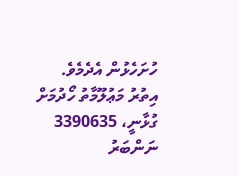ހުށަހެޅުން އެދެމެވެ.
އިތުރު މަޢުލޫމާތު ހޯދުމަށް ގުޅާނީ، 3390635 ނަންބަރު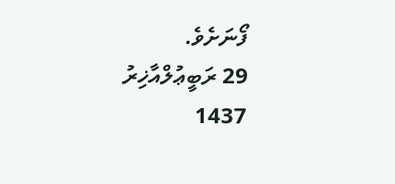ފޯނަށެވެ.
29 ރަބީޢުލްއާޚިރު 1437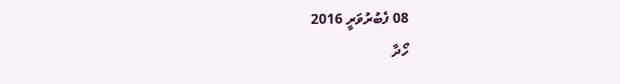08 ފެބުރުވަރީ 2016
ހޯދާ